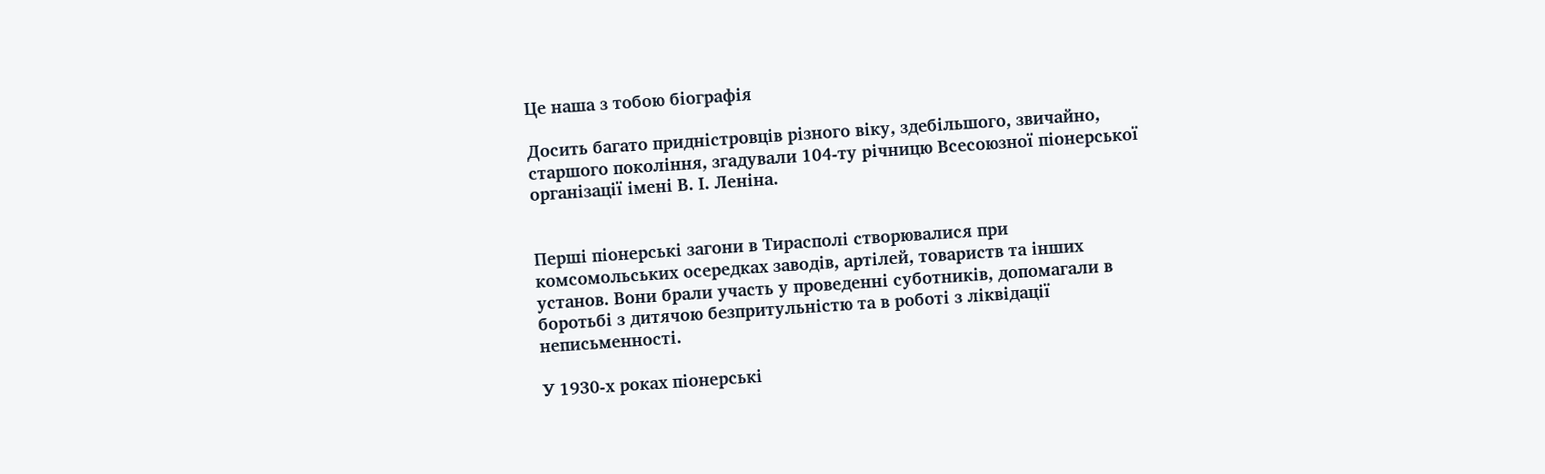Це наша з тобою біографія

Досить багато придністровців різного віку, здебільшого, звичайно, старшого покоління, згадували 104-ту річницю Всесоюзної піонерської організації імені В. І. Леніна.


Перші піонерські загони в Тирасполі створювалися при комсомольських осередках заводів, артілей, товариств та інших установ. Вони брали участь у проведенні суботників, допомагали в боротьбі з дитячою безпритульністю та в роботі з ліквідації неписьменності.

У 1930-х роках піонерські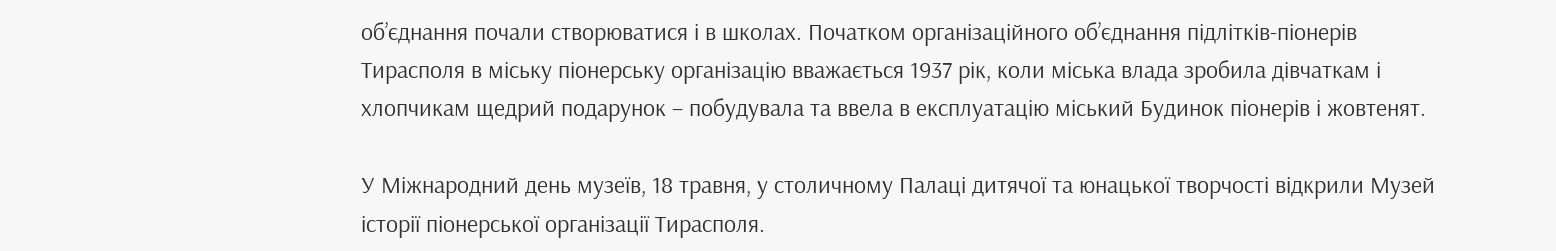об’єднання почали створюватися і в школах. Початком організаційного об’єднання підлітків-піонерів Тирасполя в міську піонерську організацію вважається 1937 рік, коли міська влада зробила дівчаткам і хлопчикам щедрий подарунок – побудувала та ввела в експлуатацію міський Будинок піонерів і жовтенят.

У Міжнародний день музеїв, 18 травня, у столичному Палаці дитячої та юнацької творчості відкрили Музей історії піонерської організації Тирасполя.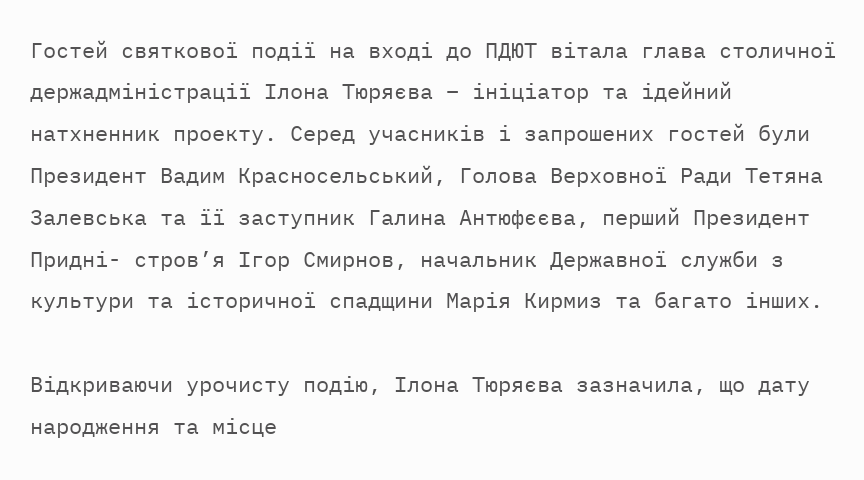Гостей святкової події на вході до ПДЮТ вітала глава столичної держадміністрації Ілона Тюряєва – ініціатор та ідейний натхненник проекту. Серед учасників і запрошених гостей були Президент Вадим Красносельський, Голова Верховної Ради Тетяна Залевська та її заступник Галина Антюфєєва, перший Президент Придні- стров’я Ігор Смирнов, начальник Державної служби з культури та історичної спадщини Марія Кирмиз та багато інших.

Відкриваючи урочисту подію, Ілона Тюряєва зазначила, що дату народження та місце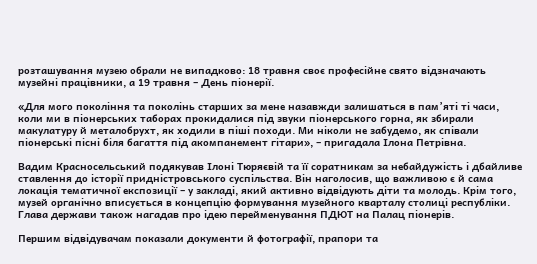розташування музею обрали не випадково: 18 травня своє професійне свято відзначають музейні працівники, а 19 травня – День піонерії.

«Для мого покоління та поколінь старших за мене назавжди залишаться в пам’яті ті часи, коли ми в піонерських таборах прокидалися під звуки піонерського горна, як збирали макулатуру й металобрухт, як ходили в піші походи. Ми ніколи не забудемо, як співали піонерські пісні біля багаття під акомпанемент гітари», – пригадала Ілона Петрівна.

Вадим Красносельський подякував Ілоні Тюряєвій та її соратникам за небайдужість і дбайливе ставлення до історії придністровського суспільства. Він наголосив, що важливою є й сама локація тематичної експозиції – у закладі, який активно відвідують діти та молодь. Крім того, музей органічно вписується в концепцію формування музейного кварталу столиці республіки. Глава держави також нагадав про ідею перейменування ПДЮТ на Палац піонерів.

Першим відвідувачам показали документи й фотографії, прапори та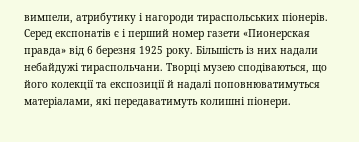вимпели, атрибутику і нагороди тираспольських піонерів. Серед експонатів є і перший номер газети «Пионерская правда» від 6 березня 1925 року. Більшість із них надали небайдужі тираспольчани. Творці музею сподіваються, що його колекції та експозиції й надалі поповнюватимуться матеріалами, які передаватимуть колишні піонери.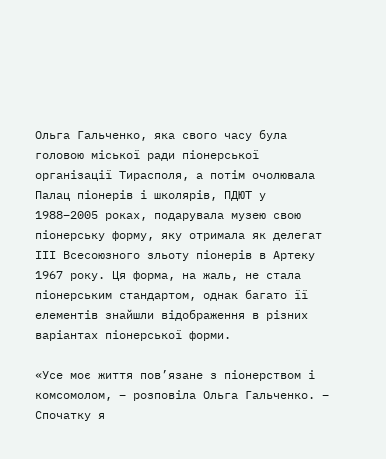Ольга Гальченко, яка свого часу була головою міської ради піонерської організації Тирасполя, а потім очолювала Палац піонерів і школярів, ПДЮТ у 1988–2005 роках, подарувала музею свою піонерську форму, яку отримала як делегат ІІІ Всесоюзного зльоту піонерів в Артеку 1967 року. Ця форма, на жаль, не стала піонерським стандартом, однак багато її елементів знайшли відображення в різних варіантах піонерської форми.

«Усе моє життя пов’язане з піонерством і комсомолом, – розповіла Ольга Гальченко. – Спочатку я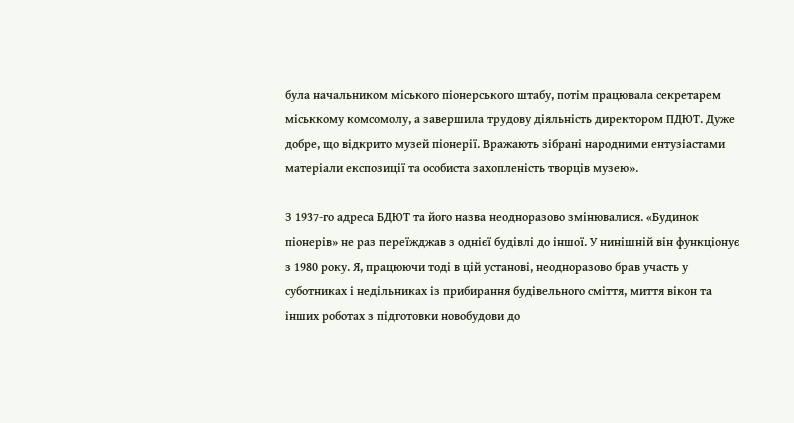була начальником міського піонерського штабу, потім працювала секретарем міськкому комсомолу, а завершила трудову діяльність директором ПДЮТ. Дуже добре, що відкрито музей піонерії. Вражають зібрані народними ентузіастами матеріали експозиції та особиста захопленість творців музею».

З 1937-го адреса БДЮТ та його назва неодноразово змінювалися. «Будинок піонерів» не раз переїжджав з однієї будівлі до іншої. У нинішній він функціонує з 1980 року. Я, працюючи тоді в цій установі, неодноразово брав участь у суботниках і недільниках із прибирання будівельного сміття, миття вікон та інших роботах з підготовки новобудови до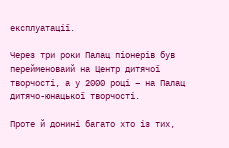експлуатації.

Через три роки Палац піонерів був перейменоваий на Центр дитячої творчості, а у 2000 році – на Палац дитячо-юнацької творчості.

Проте й донині багато хто із тих,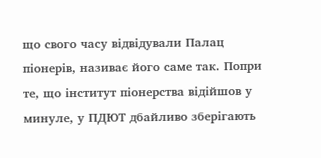що свого часу відвідували Палац піонерів, називає його саме так. Попри те, що інститут піонерства відійшов у минуле, у ПДЮТ дбайливо зберігають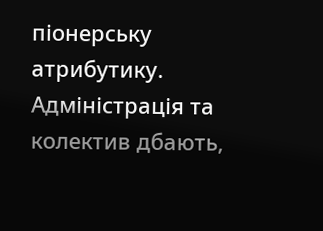піонерську атрибутику. Адміністрація та колектив дбають,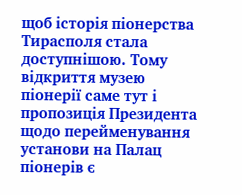щоб історія піонерства Тирасполя стала доступнішою. Тому відкриття музею піонерії саме тут і пропозиція Президента щодо перейменування установи на Палац піонерів є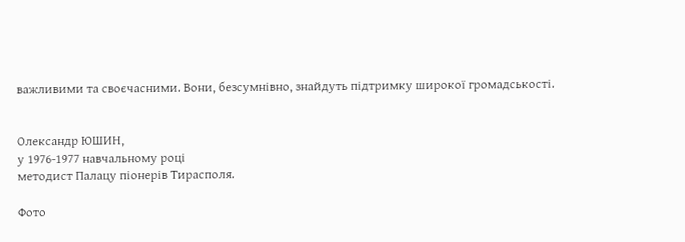важливими та своєчасними. Вони, безсумнівно, знайдуть підтримку широкої громадськості.


Олександр ЮШИН,
у 1976-1977 навчальному році
методист Палацу піонерів Тирасполя.

Фото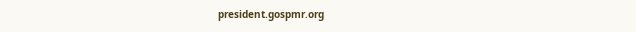president.gospmr.org